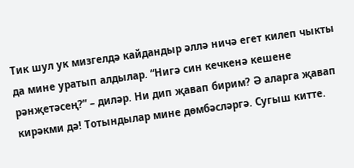Тик шул ук мизгелдә кайдандыр әллә ничә егет килеп чыкты да мине уратып алдылар. “Нигә син кечкенә кешене рәнҗетәсең?” – диләр. Ни дип җавап бирим? Ә аларга җавап кирәкми дә! Тотындылар мине дөмбәсләргә. Сугыш китте.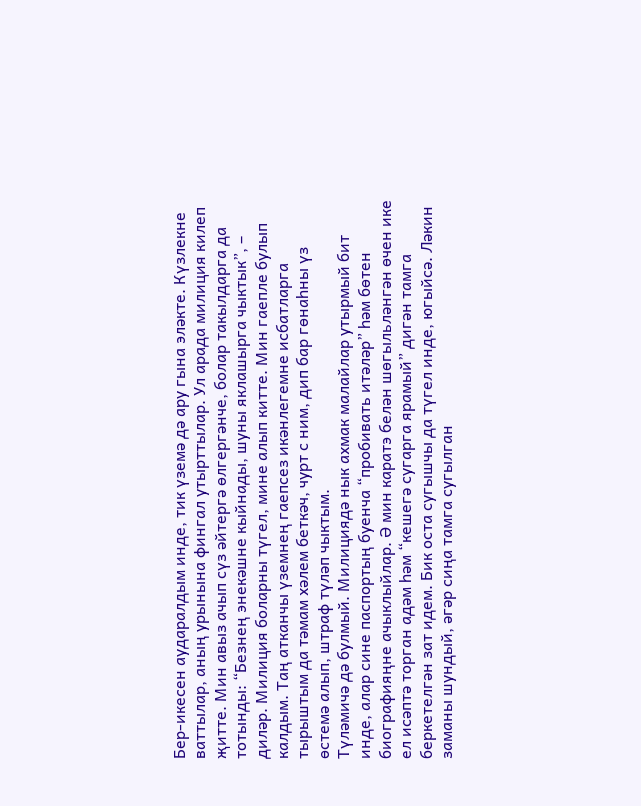Бер-икесен аударалдым инде, тик үземә дә ару гына эләкте. Күзлекне ваттылар, аның урынына фингал утырттылар. Ул арада милиция килеп җитте. Мин авыз ачып сүз әйтергә өлгергәнче, болар такылдарга да тотынды: “Безнең энекәшне кыйнады, шуны яклашырга чыктык”, – диләр. Милиция боларны түгел, мине алып китте. Мин гаепле булып калдым. Таң атканчы үземнең гаепсез икәнлегемне исбатларга тырыштым да тәмам хәлем беткәч, чурт с ним, дип бар гөнаһны үз өстемә алып, штраф түләп чыктым.
Түләмичә дә булмый. Милициядә нык ахмак малайлар утырмый бит инде, алар сине паспортың буенча “пробивать итәләр” һәм бөтен биографияңне ачыклыйлар. Ә мин каратэ белән шөгыльләнгән өчен ике ел исәптә торган адәм һәм “кешегә сугарга ярамый” дигән тамга беркетелгән зат идем. Бик оста сугышчы да түгел инде, югыйсә. Ләкин заманы шундый, әгәр сиңа тамга сугылган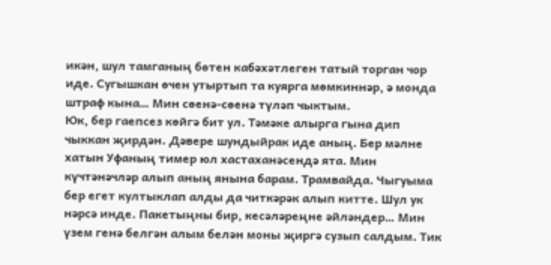икән, шул тамганың бөтен кабәхәтлеген татый торган чор иде. Сугышкан өчен утыртып та куярга мөмкиннәр, ә монда штраф кына… Мин сөенә-сөенә түләп чыктым.
Юк, бер гаепсез көйгә бит ул. Тәмәке алырга гына дип чыккан җирдән. Дәвере шундыйрак иде аның. Бер мәлне хатын Уфаның тимер юл хастаханәсендә ята. Мин күчтәнәчләр алып аның янына барам. Трамвайда. Чыгуыма бер егет култыклап алды да читкәрәк алып китте. Шул ук нәрсә инде. Пакетыңны бир, кесәләреңне әйләндер… Мин үзем генә белгән алым белән моны җиргә сузып салдым. Тик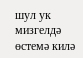шул ук мизгелдә өстемә килә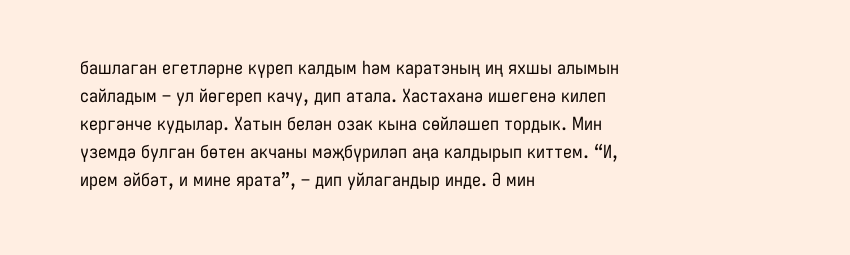башлаган егетләрне күреп калдым һәм каратэның иң яхшы алымын сайладым – ул йөгереп качу, дип атала. Хастаханә ишегенә килеп кергәнче кудылар. Хатын белән озак кына сөйләшеп тордык. Мин үземдә булган бөтен акчаны мәҗбүриләп аңа калдырып киттем. “И, ирем әйбәт, и мине ярата”, – дип уйлагандыр инде. Ә мин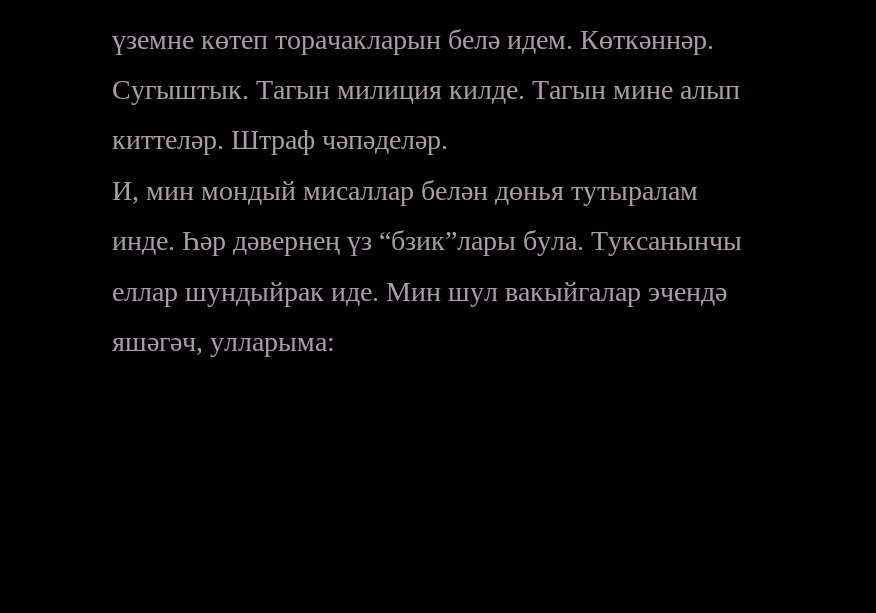үземне көтеп торачакларын белә идем. Көткәннәр. Сугыштык. Тагын милиция килде. Тагын мине алып киттеләр. Штраф чәпәделәр.
И, мин мондый мисаллар белән дөнья тутыралам инде. Һәр дәвернең үз “бзик”лары була. Туксанынчы еллар шундыйрак иде. Мин шул вакыйгалар эчендә яшәгәч, улларыма: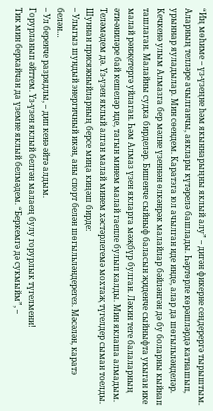“Иң мөһиме – үз-үзеңне һәм якыннарыңны яклый алу” – дигән фикерне сеңдерергә тырыштым. Аларның телләре ачылганчы, аяклары күтәрелә башлады. Һәртөрле көрәшләрдә катнашып, урыннар яуладылар. Мин сөендем. Каратэга юл ачылган иде инде, алар да шөгыльләнделәр. Кечкенә улым Алмазга бер мәлне үзеннән өлкәнрәк малайлар бәйләнгән дә бу боларны кыйнап ташлаган. Малайны судка бирделәр. Бишенче сыйныф баласын җиденче сыйныфта укыган ике малай рәнҗетергә уйлаган. Һәм Алмаз үзен якларга мәҗбүр булган. Ләкин теге балаларның әти-әниләре бай кешеләр иде, тагын минем малай гаепле булып калды. Мин яклаша алмадым. Теләмәдем дә. Үз-үзен яклый алган малай минем хәстәрлегемә мохтаҗ түгелдер сыман тоелды. Шуннан присяжныйларның берсе миңа киңәш бирде:
– Улыгыз шундый энергичный икән, аны спорт белән шөгыльләндерегез. Мәсәлән, каратэ белән…
– Ул беренче разрядлы, – дип кенә әйтә алдым.
Горурланып әйттем. Үз-үзен яклый белгән малаең булу горурлык түгелмени!
Тик мин беркайчан да үземне яклый белмәдем. “Беркемгә дә сукмыйм”, –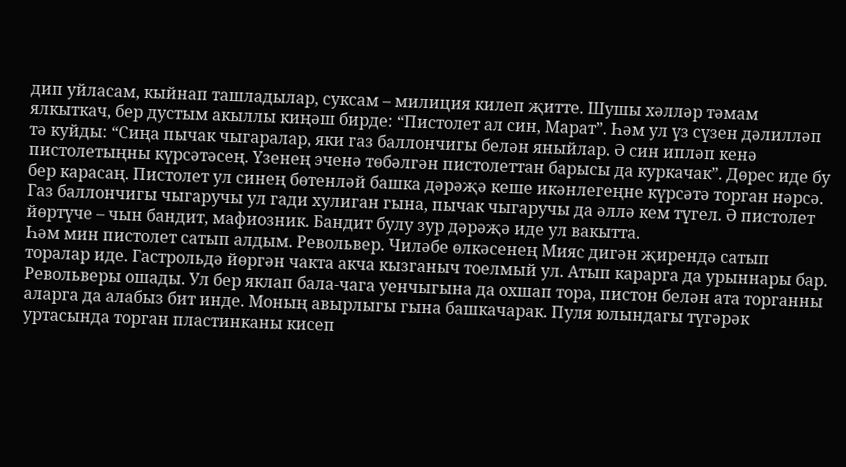дип уйласам, кыйнап ташладылар, суксам – милиция килеп җитте. Шушы хәлләр тәмам ялкыткач, бер дустым акыллы киңәш бирде: “Пистолет ал син, Марат”. Һәм ул үз сүзен дәлилләп тә куйды: “Сиңа пычак чыгаралар, яки газ баллончигы белән яныйлар. Ә син ипләп кенә пистолетыңны күрсәтәсең. Үзенең эченә төбәлгән пистолеттан барысы да куркачак”. Дөрес иде бу бер карасаң. Пистолет ул синең бөтенләй башка дәрәҗә кеше икәнлегеңне күрсәтә торган нәрсә. Газ баллончигы чыгаручы ул гади хулиган гына, пычак чыгаручы да әллә кем түгел. Ә пистолет йөртүче – чын бандит, мафиозник. Бандит булу зур дәрәҗә иде ул вакытта.
Һәм мин пистолет сатып алдым. Револьвер. Чиләбе өлкәсенең Мияс дигән җирендә сатып торалар иде. Гастрольдә йөргән чакта акча кызганыч тоелмый ул. Атып карарга да урыннары бар. Револьверы ошады. Ул бер яклап бала-чага уенчыгына да охшап тора, пистон белән ата торганны аларга да алабыз бит инде. Моның авырлыгы гына башкачарак. Пуля юлындагы түгәрәк уртасында торган пластинканы кисеп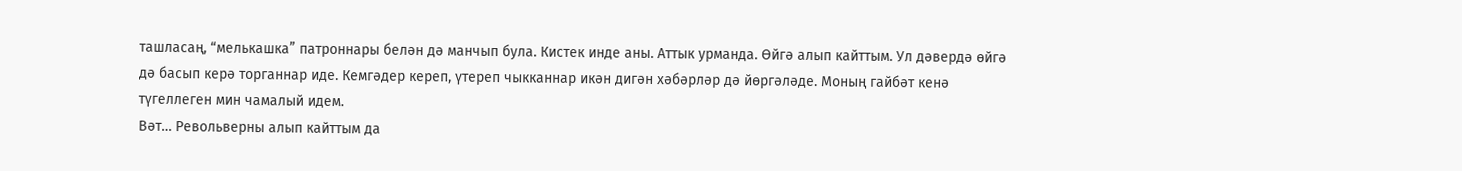ташласаң, “мелькашка” патроннары белән дә манчып була. Кистек инде аны. Аттык урманда. Өйгә алып кайттым. Ул дәвердә өйгә дә басып керә торганнар иде. Кемгәдер кереп, үтереп чыкканнар икән дигән хәбәрләр дә йөргәләде. Моның гайбәт кенә түгеллеген мин чамалый идем.
Вәт… Револьверны алып кайттым да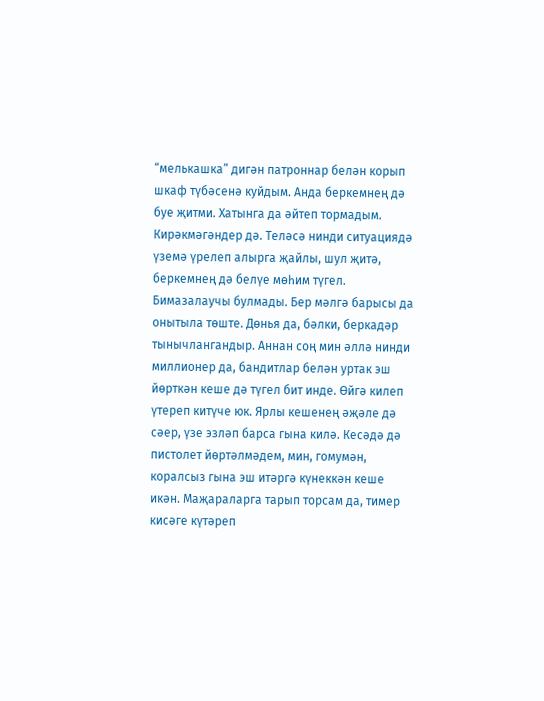“мелькашка” дигән патроннар белән корып шкаф түбәсенә куйдым. Анда беркемнең дә буе җитми. Хатынга да әйтеп тормадым. Кирәкмәгәндер дә. Теләсә нинди ситуациядә үземә үрелеп алырга җайлы, шул җитә, беркемнең дә белүе мөһим түгел.
Бимазалаучы булмады. Бер мәлгә барысы да онытыла төште. Дөнья да, бәлки, беркадәр тынычлангандыр. Аннан соң мин әллә нинди миллионер да, бандитлар белән уртак эш йөрткән кеше дә түгел бит инде. Өйгә килеп үтереп китүче юк. Ярлы кешенең әҗәле дә сәер, үзе эзләп барса гына килә. Кесәдә дә пистолет йөртәлмәдем, мин, гомумән, коралсыз гына эш итәргә күнеккән кеше икән. Маҗараларга тарып торсам да, тимер кисәге күтәреп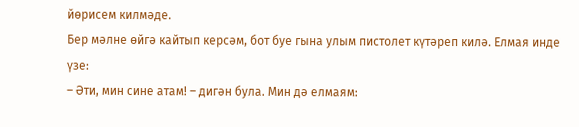йөрисем килмәде.
Бер мәлне өйгә кайтып керсәм, бот буе гына улым пистолет күтәреп килә. Елмая инде үзе:
– Әти, мин сине атам! – дигән була. Мин дә елмаям: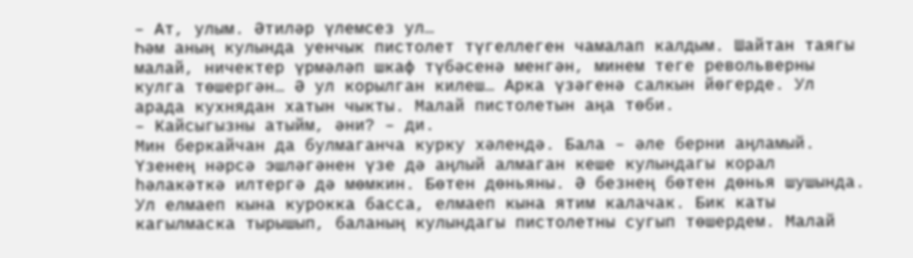– Ат, улым. Әтиләр үлемсез ул…
Һәм аның кулында уенчык пистолет түгеллеген чамалап калдым. Шайтан таягы малай, ничектер үрмәләп шкаф түбәсенә менгән, минем теге револьверны кулга төшергән… Ә ул корылган килеш… Арка үзәгенә салкын йөгерде. Ул арада кухнядан хатын чыкты. Малай пистолетын аңа төби.
– Кайсыгызны атыйм, әни? – ди.
Мин беркайчан да булмаганча курку хәлендә. Бала – әле берни аңламый. Үзенең нәрсә эшләгәнен үзе дә аңлый алмаган кеше кулындагы корал һәлакәткә илтергә дә мөмкин. Бөтен дөньяны. Ә безнең бөтен дөнья шушында. Ул елмаеп кына курокка басса, елмаеп кына ятим калачак. Бик каты кагылмаска тырышып, баланың кулындагы пистолетны сугып төшердем. Малай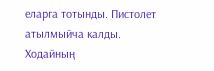еларга тотынды. Пистолет атылмыйча калды. Ходайның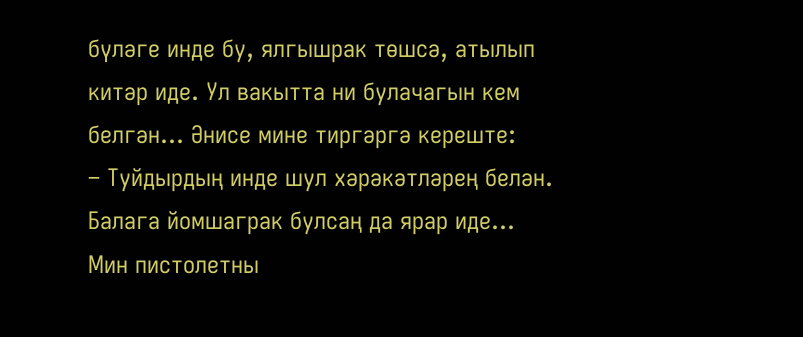бүләге инде бу, ялгышрак төшсә, атылып китәр иде. Ул вакытта ни булачагын кем белгән… Әнисе мине тиргәргә кереште:
– Туйдырдың инде шул хәрәкәтләрең белән. Балага йомшаграк булсаң да ярар иде…
Мин пистолетны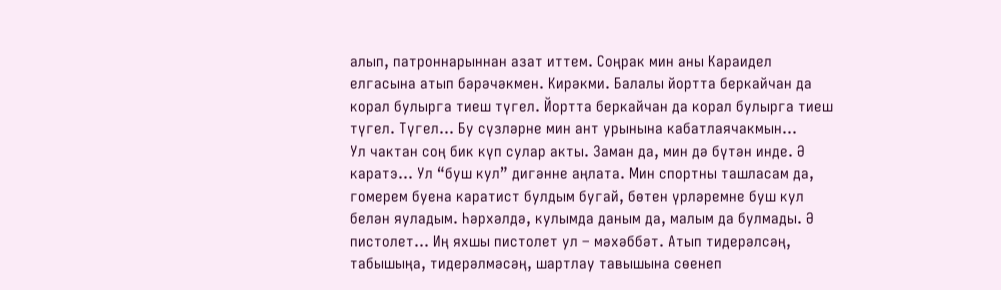алып, патроннарыннан азат иттем. Соңрак мин аны Караидел елгасына атып бәрәчәкмен. Кирәкми. Балалы йортта беркайчан да корал булырга тиеш түгел. Йортта беркайчан да корал булырга тиеш түгел. Түгел… Бу сүзләрне мин ант урынына кабатлаячакмын…
Ул чактан соң бик күп сулар акты. Заман да, мин дә бүтән инде. Ә каратэ… Ул “буш кул” дигәнне аңлата. Мин спортны ташласам да, гомерем буена каратист булдым бугай, бөтен үрләремне буш кул белән яуладым. Һәрхәлдә, кулымда даным да, малым да булмады. Ә пистолет… Иң яхшы пистолет ул – мәхәббәт. Атып тидерәлсәң, табышыңа, тидерәлмәсәң, шартлау тавышына сөенеп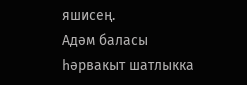яшисең.
Адәм баласы һәрвакыт шатлыкка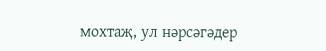мохтаҗ, ул нәрсәгәдер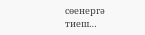сөенергә тиеш…